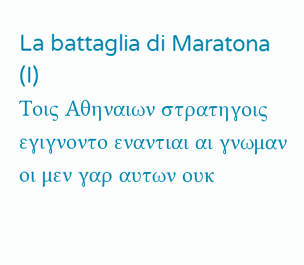La battaglia di Maratona (I)
Τοις Αθηναιων στρατηγοις εγιγνοντο εναντιαι αι γνωμαν οι μεν γαρ αυτων ουκ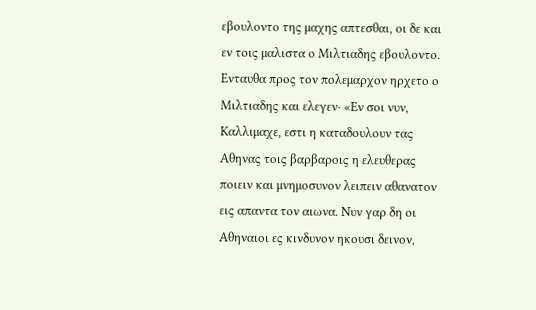εβουλοντο της μαχης απτεσθαι, οι δε και εν τοις μαλιστα ο Μιλτιαδης εβουλοντο. Ενταυθα προς τον πολεμαρχον ηρχετο ο Μιλτιαδης και ελεγεν· «Εν σοι νυν, Καλλιμαχε, εστι η καταδουλουν τας Αθηνας τοις βαρβαροις η ελευθερας ποιειν και μνημοσυνον λειπειν αθανατον εις απαντα τον αιωνα. Νυν γαρ δη οι Αθηναιοι ες κινδυνον ηκουσι δεινον,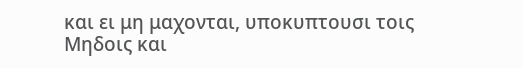και ει μη μαχονται, υποκυπτουσι τοις Μηδοις και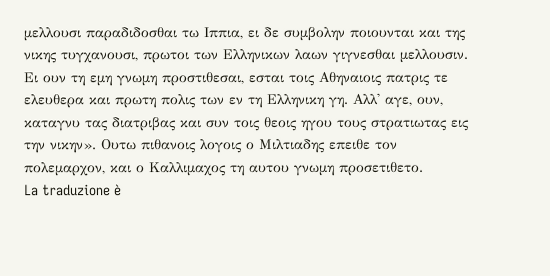μελλουσι παραδιδοσθαι τω Ιππια, ει δε συμβολην ποιουνται και της νικης τυγχανουσι, πρωτοι των Ελληνικων λαων γιγνεσθαι μελλουσιν. Ει ουν τη εμη γνωμη προστιθεσαι, εσται τοις Αθηναιοις πατρις τε ελευθερα και πρωτη πολις των εν τη Ελληνικη γη. Αλλ' αγε, ουν, καταγνυ τας διατριβας και συν τοις θεοις ηγου τους στρατιωτας εις την νικην». Ουτω πιθανοις λογοις ο Μιλτιαδης επειθε τον πολεμαρχον, και ο Καλλιμαχος τη αυτου γνωμη προσετιθετο.
La traduzione è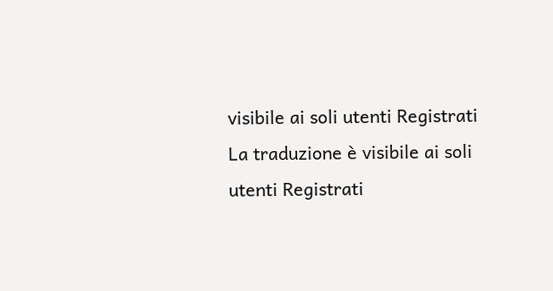visibile ai soli utenti Registrati
La traduzione è visibile ai soli utenti Registrati